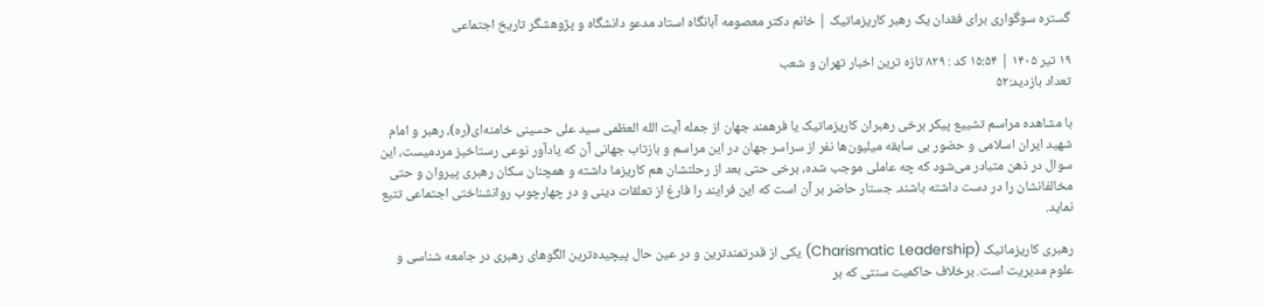گستره سوگواری برای فقدان یک رهبر کاریزماتیک | خانم دکتر معصومه آبانگاه استاد مدعو دانشگاه و پژوهشگر تاریخ اجتماعی

۱۹ تیر ۱۴۰۵ | ۱۵:۵۴ کد : ۸۲۹ تازه ترین اخبار تهران و شعب
تعداد بازدید:۵۲

با مشاهده مراسم تشییع پیکر برخی رهبران کاریزماتیک یا فرهمند جهان از جمله آیت الله العظمی سید علی حسینی خامنه‌ای(ره)، رهبر و امام شهید ایران اسلامی و حضور بی سابقه میلیون‌ها نفر از سراسر جهان در این مراسم و بازتاب جهانی آن که یادآور نوعی رستاخیز مردمیست، این سوال در ذهن متبادر می‌شود که چه عاملی موجب شده، برخی حتی بعد از رحلتشان هم کاریزما داشته و همچنان سکان رهبری پیروان و حتی مخالفانشان را در دست داشته باشند. جستار حاضر بر آن است که این فرایند را فارغ از تعلقات دینی و در چهارچوب روانشناختی اجتماعی تتبع نماید.

رهبری کاریزماتیک (Charismatic Leadership) یکی از قدرتمندترین و در عین حال پیچیده‌ترین الگوهای رهبری در جامعه شناسی و علوم مدیریت است. برخلاف حاکمیت سنتی که بر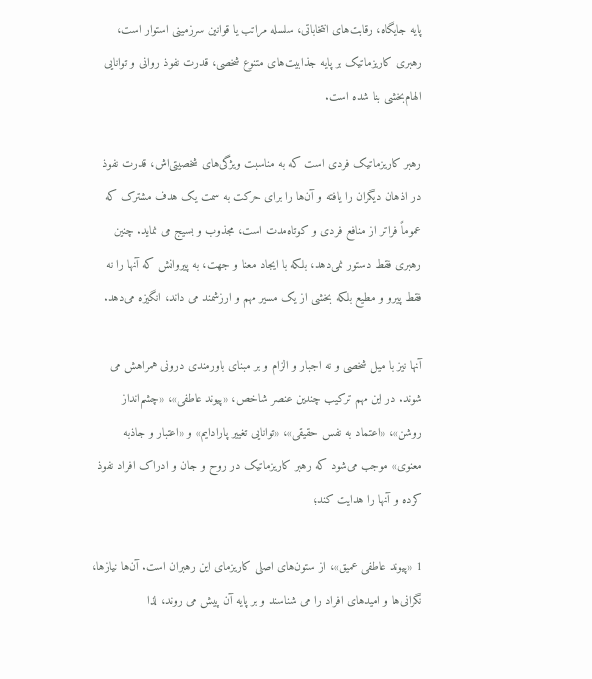پایه جایگاه، رقابت‌های انتخاباتی، سلسله‌ مراتب یا قوانین سرزمینی استوار است، رهبری کاریزماتیک بر پایه جذابیت‌های متنوع شخصی، قدرت نفوذ روانی و توانایی الهام‌بخشی بنا شده است.

رهبر کاریزماتیک فردی است که به مناسبت ویژگی‌های شخصیتی‌اش، قدرت نفوذ در اذهان دیگران را یافته و آن‌ها را برای حرکت به سمت یک هدف مشترک که عموماً فراتر از منافع فردی و کوتاه‌مدت است، مجذوب و بسیج می نماید. چنین رهبری فقط دستور نمی‌دهد، بلکه با ایجاد معنا و جهت، به پیروانش که آنها را نه فقط پیرو و مطیع بلکه بخشی از یک مسیر مهم‌ و ارزشمند می داند، انگیزه می‌دهد.

آنها نیز با میل شخصی و نه اجبار و الزام و بر مبنای باورمندی درونی همراهش می شوند. در این مهم ترکیب چندین عنصر شاخص، «پیوند عاطفی»، «چشم‌انداز روشن»، «اعتماد به نفس حقیقی»، «توانایی تغییر پارادایم» و «اعتبار و جاذبه معنوی» موجب می‌شود که رهبر کاریزماتیک در روح و جان و ادراک افراد نفوذ کرده و آنها را هدایت کند؛

1 «پیوند عاطفی عمیق»، از ستون‌های اصلی کاریزمای این رهبران است. آن‌ها نیازها، نگرانی‌ها و امیدهای افراد را می شناسند و بر پایه آن پیش می روند، لذا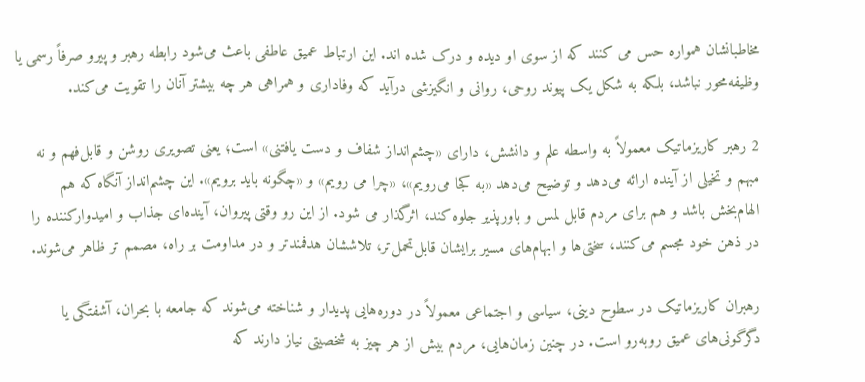مخاطبانشان همواره حس می کنند که از سوی او دیده و درک شده اند. این ارتباط عمیق عاطفی باعث می‌شود رابطه رهبر و پیرو صرفاً رسمی یا وظیفه‌محور نباشد، بلکه به شکل یک پیوند روحی، روانی و انگیزشی درآید که وفاداری و همراهی هر چه بیشتر آنان را تقویت می‌کند.

2 رهبر کاریزماتیک معمولاً به واسطه علم و دانشش، دارای «چشم‌انداز شفاف و دست یافتنی» است؛ یعنی تصویری روشن و قابل‌فهم و نه مبهم و تخیلی از آینده ارائه می‌دهد و توضیح می‌دهد «به کجا می‌رویم»، «چرا می رویم» و «چگونه باید برویم». این چشم‌انداز آنگاه که هم الهام‌بخش باشد و هم برای مردم قابل لمس و باورپذیر جلوه کند، اثرگذار می شود. از این رو وقتی پیروان، آینده‌ای جذاب و امیدوارکننده را در ذهن خود مجسم می‌کنند، سختی‌ها و ابهام‌های مسیر برایشان قابل‌تحمل‌تر، تلاششان هدفمندتر و در مداومت بر راه، مصمم تر ظاهر می‌شوند.

رهبران کاریزماتیک در سطوح دینی، سیاسی و اجتماعی معمولاً در دوره‌هایی پدیدار و شناخته می‌شوند که جامعه با بحران، آشفتگی یا دگرگونی‌های عمیق روبه‌رو است. در چنین زمان‌هایی، مردم بیش از هر چیز به شخصیتی نیاز دارند که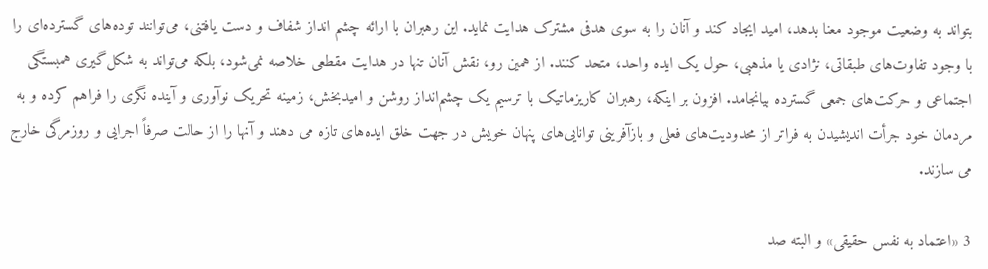بتواند به وضعیت موجود معنا بدهد، امید ایجاد کند و آنان را به سوی هدفی مشترک هدایت نماید. این رهبران با ارائه چشم انداز شفاف و دست یافتنی، می‌توانند توده‌های گسترده‌ای را با وجود تفاوت‌های طبقاتی، نژادی یا مذهبی، حول یک ایده واحد، متحد کنند. از همین رو، نقش آنان تنها در هدایت مقطعی خلاصه نمی‌شود، بلکه می‌تواند به شکل‌گیری همبستگی اجتماعی و حرکت‌های جمعی گسترده بیانجامد. افزون بر اینکه، رهبران کاریزماتیک با ترسیم یک چشم‌انداز روشن و امیدبخش، زمینه تحریک نوآوری و آینده نگری را فراهم کرده و به مردمان خود جرأت اندیشیدن به فراتر از محدودیت‌های فعلی و بازآفرینی توانایی‌های پنهان خویش در جهت خلق ایده‌های تازه می دهند و آنها را از حالت صرفاً اجرایی و روزمرگی خارج می‌ سازند.

3 «اعتماد به نفس حقیقی» و البته صد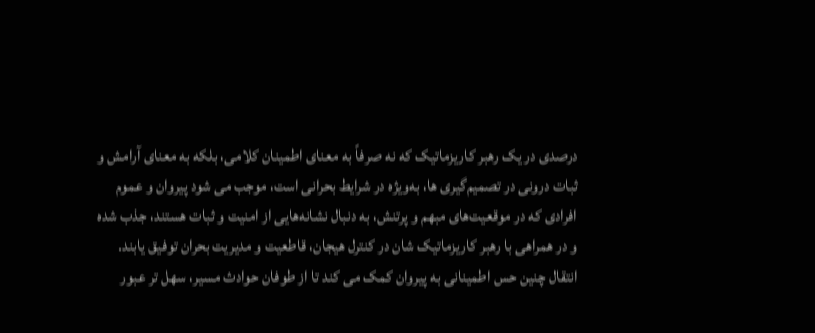درصدی در یک رهبر کاریزماتیک که نه صرفاً به معنای اطمینان کلامی، بلکه به معنای آرامش و ثبات درونی در تصمیم‌گیری ها، به‌ویژه در شرایط بحرانی است، موجب می شود پیروان و عموم افرادی که در موقعیت‌های مبهم و پرتنش، به دنبال نشانه‌هایی از امنیت و ثبات هستند، جذب شده و در همراهی با رهبر کاریزماتیک شان در کنترل هیجان، قاطعیت و مدیریت بحران توفیق یابند. انتقال چنین حس اطمینانی به پیروان کمک می کند تا از طوفان حوادث مسیر، سهل تر عبور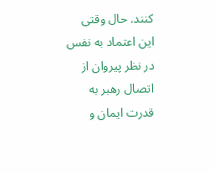کنند. حال وقتی این اعتماد به نفس در نظر پیروان از اتصال رهبر به قدرت ایمان و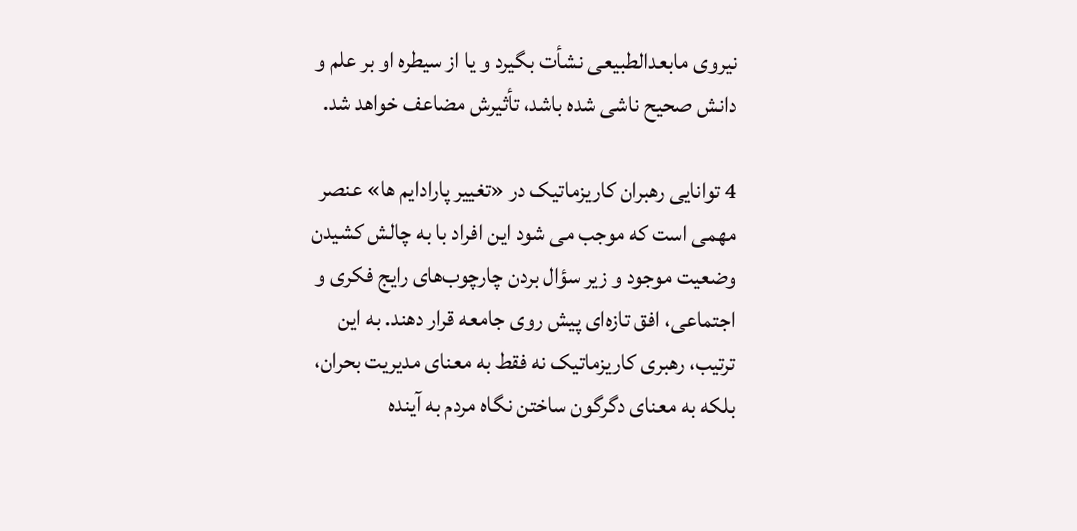نیروی مابعدالطبیعی نشأت بگیرد و یا از سیطره او بر علم و دانش صحیح ناشی شده باشد، تأثیرش مضاعف خواهد شد.

4 توانایی رهبران کاریزماتیک در «تغییر پارادایم ها» عنصر مهمی است که موجب می شود این افراد با به چالش کشیدن وضعیت موجود و زیر سؤال بردن چارچوب‌های رایج فکری و اجتماعی، افق تازه‌ای پیش روی جامعه قرار دهند. به این ترتیب، رهبری کاریزماتیک نه فقط به معنای مدیریت بحران، بلکه به معنای دگرگون ساختن نگاه مردم به آینده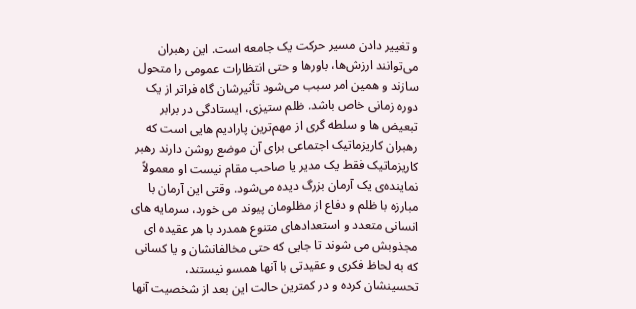و تغییر دادن مسیر حرکت یک جامعه است. این رهبران می‌توانند ارزش‌ها، باورها و حتی انتظارات عمومی را متحول سازند و همین امر سبب می‌شود تأثیرشان گاه فراتر از یک دوره زمانی خاص باشد. ظلم ستیزی، ایستادگی در برابر تبعیض ها و سلطه گری از مهم‌ترین پارادیم هایی است که رهبران کاریزماتیک اجتماعی برای آن موضع روشن دارند رهبر کاریزماتیک فقط یک مدیر یا صاحب مقام نیست او معمولاً نماینده‌ی یک آرمان بزرگ دیده می‌شود. وقتی این آرمان با مبارزه با ظلم و دفاع از مظلومان پیوند می خورد، سرمایه های انسانی متعدد و استعدادهای متنوع همدرد با هر عقیده ای مجذوبش می شوند تا جایی که حتی مخالفانشان و یا کسانی که به لحاظ فکری و عقیدتی با آنها همسو نیستند، تحسینشان کرده و در کمترین حالت این بعد از شخصیت آنها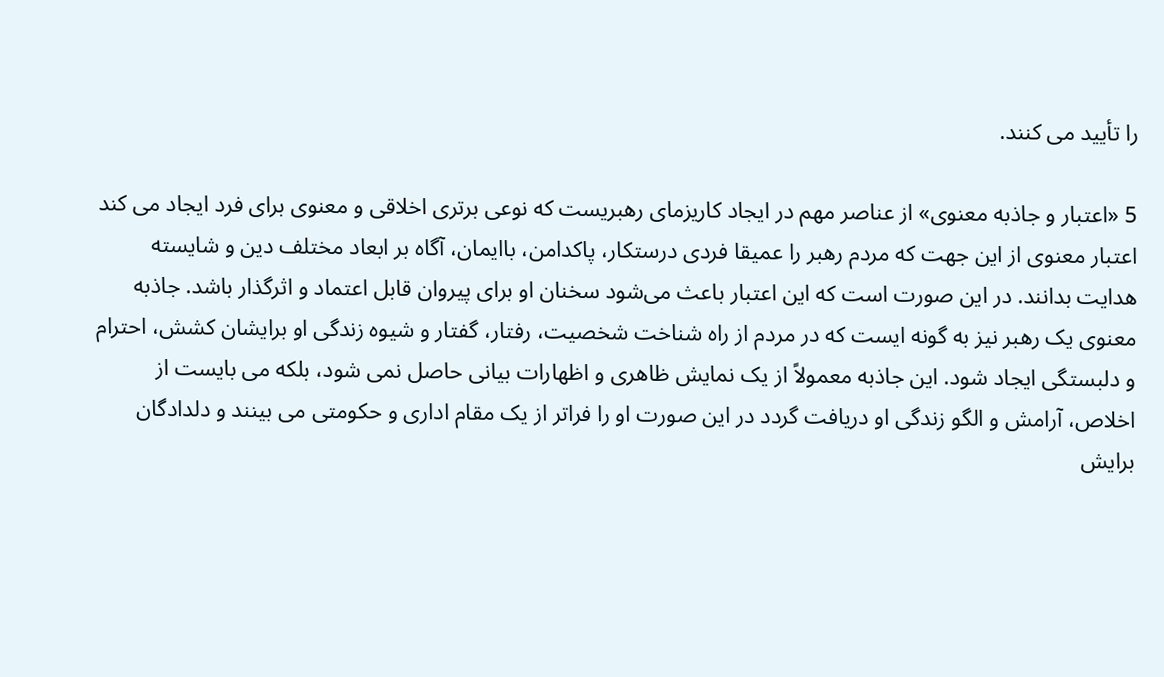را تأیید می کنند.

5 «اعتبار و جاذبه معنوی» از عناصر مهم در ایجاد کاریزمای رهبریست که نوعی برتری اخلاقی و معنوی برای فرد ایجاد می کند اعتبار معنوی از این جهت که مردم رهبر را عمیقا فردی درستکار، پاکدامن، باایمان، آگاه بر ابعاد مختلف دین و شایسته هدایت بدانند. در این صورت است که این اعتبار باعث می‌شود سخنان او برای پیروان قابل اعتماد و اثرگذار باشد. جاذبه معنوی یک رهبر نیز به گونه ایست که در مردم از راه شناخت شخصیت، رفتار، گفتار و شیوه زندگی او برایشان کشش، احترام و دلبستگی ایجاد شود. این جاذبه معمولاً از یک نمایش ظاهری و اظهارات بیانی حاصل نمی شود، بلکه می بایست از اخلاص، آرامش و الگو زندگی او دریافت گردد در این صورت او را فراتر از یک مقام اداری و حکومتی می بینند و دلدادگان برایش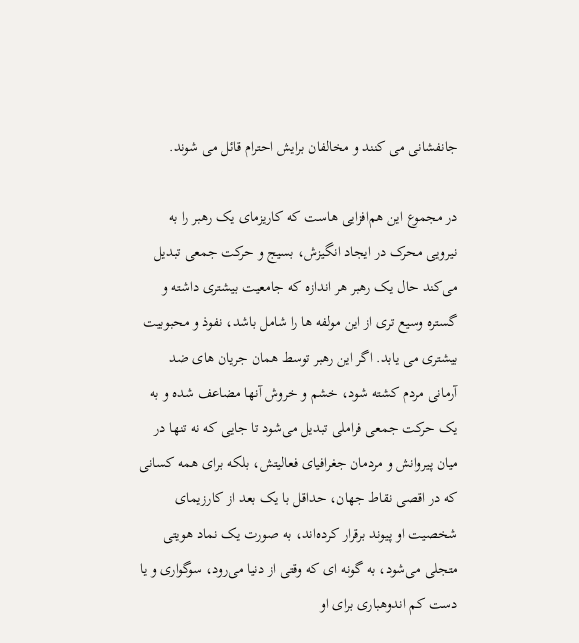جانفشانی می کنند و مخالفان برایش احترام قائل می شوند.

در مجموع این هم‌افزایی هاست که کاریزمای یک رهبر را به نیرویی محرک در ایجاد انگیزش، بسیج و حرکت جمعی تبدیل می‌کند حال یک رهبر هر اندازه که جامعیت بیشتری داشته و گستره وسیع تری از این مولفه ها را شامل باشد، نفوذ و محبوبیت بیشتری می یابد. اگر این رهبر توسط همان جریان های ضد آرمانی مردم کشته شود، خشم و خروش آنها مضاعف شده و به یک حرکت جمعی فراملی تبدیل می‌شود تا جایی که نه تنها در میان پیروانش و مردمان جغرافیای فعالیتش، بلکه برای همه کسانی که در اقصی نقاط جهان، حداقل با یک بعد از کارزیمای شخصیت او پیوند برقرار کرده‌اند، به صورت یک نماد هویتی متجلی می‌شود، به گونه ای که وقتی از دنیا می‌رود، سوگواری و یا دست کم اندوهباری برای او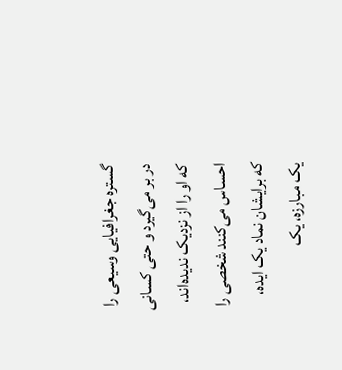گستره جغرافیایی وسیعی را در بر می‌گیرد و حتی کسانی که او را از نزدیک ندیده‌اند، احساس می‌کنند شخصی را که برایشان نماد یک ایده، یک مبارزه، یک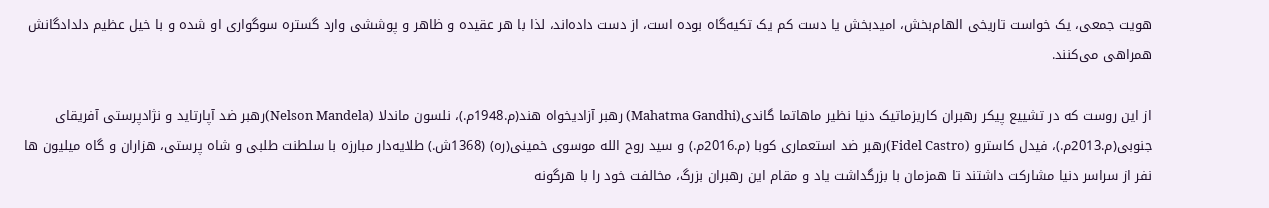هویت جمعی، یک خواست تاریخی الهام‌بخش، امیدبخش یا دست کم یک تکیه‌گاه بوده است، از دست داده‌اند، لذا با هر عقیده و ظاهر و پوششی وارد گستره سوگواری او شده و با خیل عظیم دلدادگانش همراهی می‌کنند.

از این روست که در تشییع پیکر رهبران کاریزماتیک دنیا نظیر ماهاتما گاندی(Mahatma Gandhi) رهبر آزادیخواه هند(م.1948م.)، نلسون ماندلا (Nelson Mandela)رهبر ضد آپارتاید و نژادپرستی آفریقای جنوبی(م.2013م.)، فیدل کاسترو (Fidel Castro)رهبر ضد استعماری کوبا (م.2016م.) و سید روح الله موسوی خمینی(ره) (1368ش.) طلایه‌دار مبارزه با سلطنت طلبی و شاه پرستی، هزاران و گاه میلیون ها نفر از سراسر دنیا مشارکت داشتند تا همزمان با بزرگداشت یاد و مقام این رهبران بزرگ، مخالفت خود را با هرگونه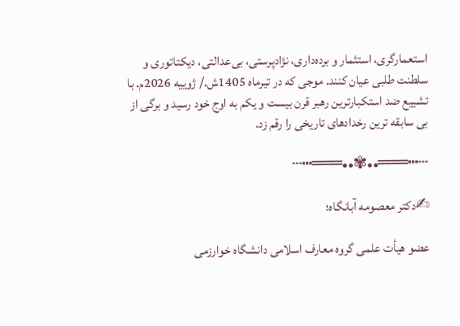استعمارگری، استثمار و برده‌داری، نژادپرستی، بی‌عدالتی، دیکتاتوری و سلطنت طلبی عیان کنند. موجی که در تیرماه 1405ش./ ژوییه 2026م. با تشییع ضد استکبارترین رهبر قرن بیست و یکم به اوج خود رسید و برگی از بی سابقه ترین رخدادهای تاریخی را رقم زد.

┄┅═══••✾••═══┅┄

✍دکتر معصومه آبانگاه؛

عضو هیأت علمی گروه معارف اسلامی دانشگاه خوارزمی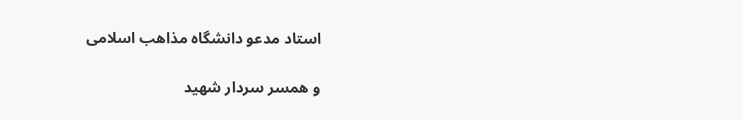استاد مدعو دانشگاه مذاهب اسلامی

و همسر سردار شهید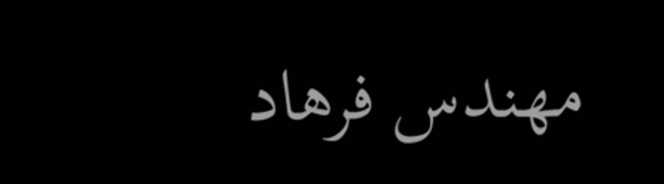مهندس فرهاد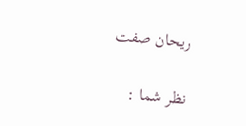ریحان صفت


نظر شما :